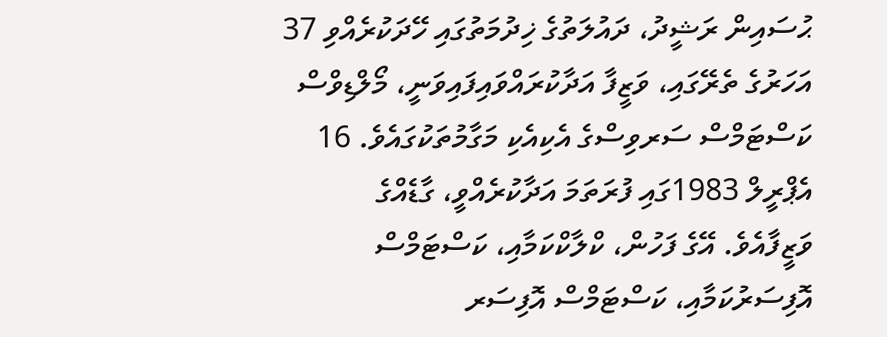ޙުސައިން ރަޝީދު، ދައުލަތުގެ ޚިދުމަތުގައި ހޭދަކުރެއްވި 37 އަހަރުގެ ތެރޭގައި، ވަޒީފާ އަދާކުރައްވައިފައިވަނީ، މޯލްޑިވްސް ކަސްޓަމްސް ސަރވިސްގެ އެކިއެކި މަގާމުތަކުގައެވެ. 16 އެޕްރީލް 1983ގައި ފުރަތަމަ އަދާކުރެއްވީ، ގާޑެއްގެ ވަޒީފާއެވެ. އޭގެ ފަހުން، ކްލާކްކަމާއި، ކަސްޓަމްސް އޮފިސަރުކަމާއި، ކަސްޓަމްސް އޮފިސަރ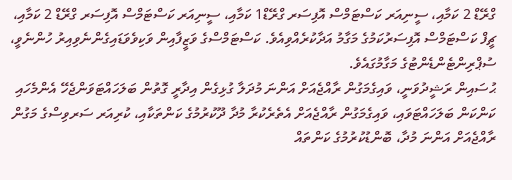ގްރޭޑް 2 ކަމާއި، ސީނިއަރ ކަސްޓަމްސް އޮފިސަރ ގްރޭޑް1 ކަމާއި، ސީނިއަރ ކަސްޓަމްސް އޮފިސަރ ގްރޭޑް 2 ކަމާއި، ޗީފް ކަސްޓަމްސް އޮފިސަރުކަމުގެ މަގާމު އަދާކުރެއްވިއެވެ. ކަސްޓަމްސްގެ ވަޒީފާއިން ވަކިވެވަޑައިގެންނެވިއިރު ހުންނެވީ، ސުޕްރިންޓެންޑެންޓުގެ މަގާމުގައެވެ.
ޙުސައިން ރަޝީދުވަނީ، ވައިގެމަގުން ރާއްޖެއަށް އަންނަ މުދަލާ ގުޅިގެން އިދާރީ ގޮތުން ބަލަހައްޓަވަންޖެހޭ އެންމެހައި ކަންކަން ބަލަހައްޓަވައި، ވައިގެމަގުން ރާއްޖެއަށް އެތެރެކުރާ މުދާ ދޫކުރުމުގެ ކަންތަކާއި، ކުރިއަރ ސަރވިސްގެ މަގުން ރާއްޖެއަށް އަންނަ މުދާ، ބޮންޑުކުރުމުގެ ކަންތައް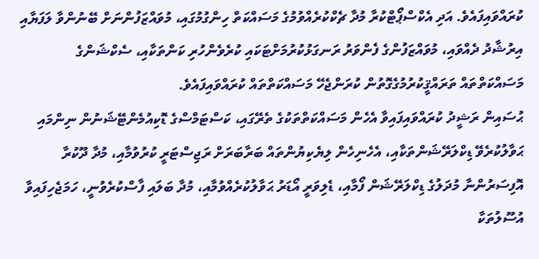ކުރައްވައިފައެވެ. އަދި އެކްސްޕޯޓްކުރާ މުދާ ޗެކްކުރެއްވުމުގެ މަސައްކަތް ހިންގުމުގައި، މުވައްޒަފުންނަށް ބޭނުންވާ ލަފަޔާއި އިރުޝާދު ދެއްވައި، މުވައްޒަފުންގެ ފެންވަރު ރަނގަޅުކުރުމަށްޓަކައި ކުރެވެންހުރި ކަންތަކާއި، ސެކްޝަންގެ މަސައްކަތްތައް ތަރައްޤީކުރުމުގެގޮތުން ކުރަންޖެހޭ މަސައްކަތްތައް ކުރައްވައިފައެވެ.
ޙުސައިން ރަޝީދު ކުރައްވައިފައިވާ އެހެން މަސައްކަތްތަކުގެ ތެރޭގައި، ކަސްޓަމްސްގެ ޑޮކިއުމެންޓޭޝަނުން ނިންމައި ޙަވާލުކުރެވޭ ޑިކްލަރޭޝަންތަކާއި، އެހެނިހެން ލިޔެކިޔުންތައް ބަރާބަރަށް ރަޖިސްޓަރީ ކުރުވުމާއި، މުދާ ދޫކުރާ އޮފިސަރުންނާ މުދަލުގެ ޑިކްލަރޭޝަން ފޯމާއި، ޑެލިވަރީ އޯޑަރު ޙަވާލުކުރެއްވުމާއި، މުދާ ބަލައި ފާސްކުރެވުނީ، ހަމަޖެހިފައިވާ އުސޫލުތަކާ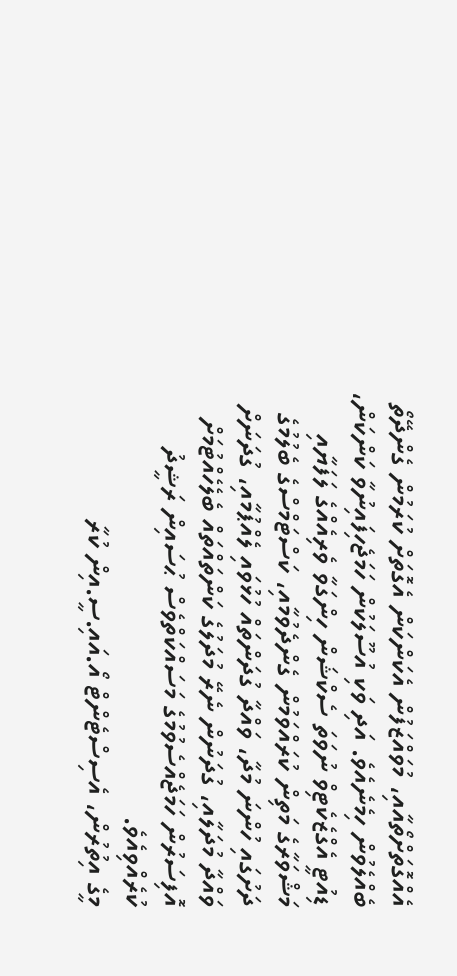އެއްގޮތަށްތޯއާއި، މުވައްޒަފުން އެކަންކަން އެގޮތަށް ކުރަމުން ގެންދޭތޯ ބެއްލެވުން ހިމެނެއެވެ. އަދި ވަކި އުސޫލަކުން ހަމަޖެހިފައިނުވާ ކަންކަން، ޑިއުޓީ އެގްޒެކެޓިވް ނުވަތަ ސެކްޝަން ހިންގަވާ ވެރިއެއްގެ ލަފަޔާއި މަޝްވަރާގެ މަތިން ކުރައްވަމުން ގެންދެވުމާއި، ކަސްޓަމްސްގެ ބެލުމުގެ ދަށުގައި ހުންނަ މުދާ، ވައްދާ ގުދަންތައް ހުޅުވައި ލެއްޕުމާއި، ގުދަނަށް ވައްދާ މުދަލާއި، ގުދަނުން ނެރޭ މުދަލުގެ ކަންތައްތައް ބެލެހެއްޓުމަށް އޮފިސަރުން ހަމަޖެއްސެވުމުގެ މަސައްކަތްވެސް ޙުސައިން ރަޝީދު ކުރެއްވިއެވެ.
މީގެ އިތުރުން، އެސިސްޓެންޓް އޯ.އައި.ސީ.އިން ކުރާ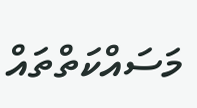މަސައްކަތްތައް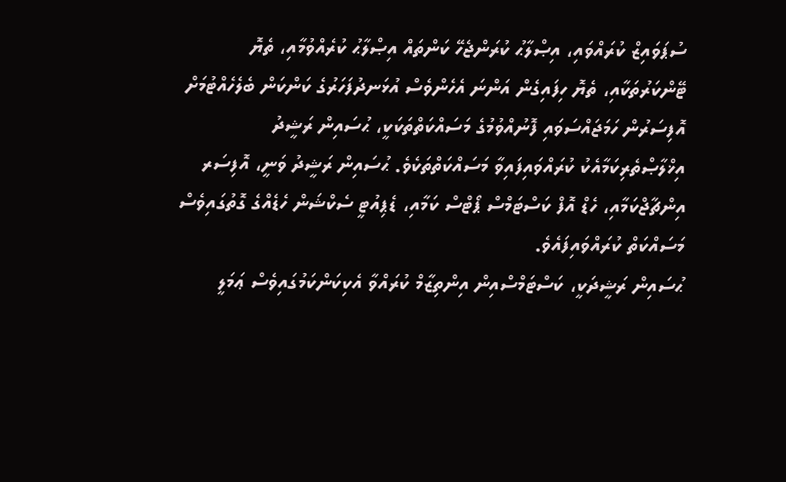ސުޕަވައިޒް ކުރައްވައި، އިޞްލާޙު ކުރަންޖެހޭ ކަންތައް އިޞްލާޙު ކުރެއްވުމާއި، ތެޔޮ ޓޭންކަރުތަކާއި، ތެޔޮ ހިފައިގެން އަންނަ އެހެންވެސް އުޅަނދުފަހަރުގެ ކަންކަން ބެލެހެއްޓުމަށް އޮފިސަރުން ހަމަޖައްސަވައި ފޮނުއްވުމުގެ މަސައްކަތްތަކަކީ، ޙުސައިން ރަޝީދު އިޚްލާޞްތެރިކަމާއެކު ކުރައްވައިފައިވާ މަސައްކަތްތަކެވެ. ޙުސައިން ރަޝީދު ވަނީ، އޮފިސަރ އިންޗާޖްކަމާއި، ހެޑް އޮފް ކަސްޓަމްސް ޕޯޓްސް ކަމާއި، ޑެޕިއުޓީ ސެކްޝަން ހެޑެއްގެ ގޮތުގައިވެސް މަސައްކަތް ކުރައްވައިފައެވެ.
ޙުސައިން ރަޝީދަކީ، ކަސްޓަމްސްއިން އިންތިޒާމް ކުރައްވާ އެކިކަންކަމުގައިވެސް ޢަމަލީ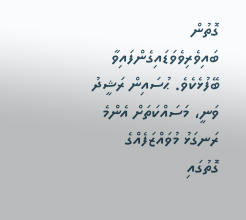ގޮތުން ބައިވެރިވެވަޑައިގެންފައިވާ ބޭފުޅެކެވެ. ޙުސައިން ރަޝީދު ވަނީ، މަސައްކަތަށް އެންމެ ރަނގަޅު މުވައްޒަފެއްގެ ގޮތުގައި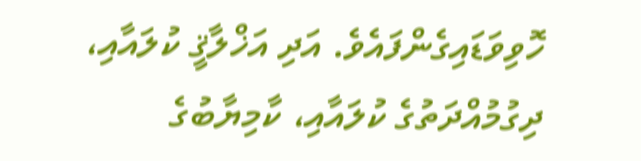ހޮވިވަޑައިގެންފައެވެ. އަދި އަޚްލާޤީ ކުލައާއި، ދިގުމުއްދަތުގެ ކުލައާއި، ކާމިޔާބުގެ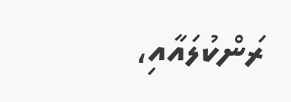ރަންކުލައާއި،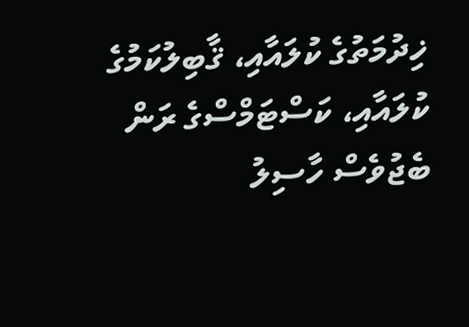ޚިދުމަތުގެ ކުލައާއި، ޤާބިލުކަމުގެ ކުލައާއި، ކަސްޓަމްސްގެ ރަން ބެޖުވެސް ހާސިލު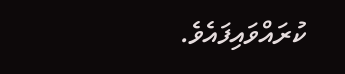ކުރައްވައިފައެވެ.